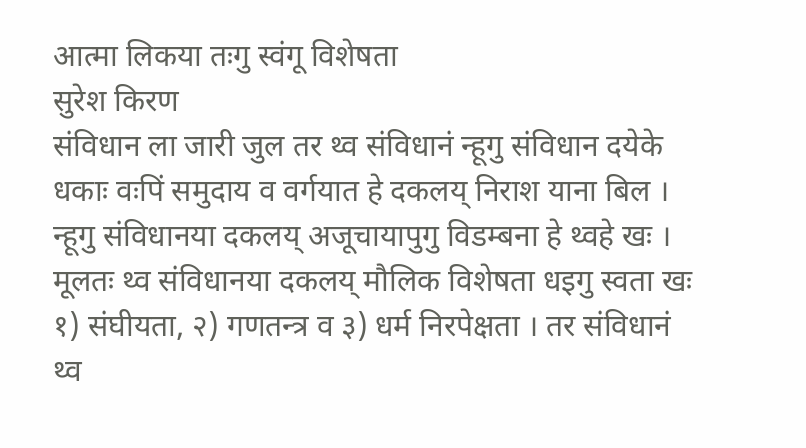आत्मा लिकया तःगु स्वंगू विशेषता
सुरेश किरण
संविधान ला जारी जुल तर थ्व संविधानं न्हूगु संविधान दयेके धकाः वःपिं समुदाय व वर्गयात हे दकलय् निराश याना बिल । न्हूगु संविधानया दकलय् अजूचायापुगु विडम्बना हे थ्वहे खः । मूलतः थ्व संविधानया दकलय् मौलिक विशेषता धइगु स्वता खः १) संघीयता, २) गणतन्त्र व ३) धर्म निरपेक्षता । तर संविधानं थ्व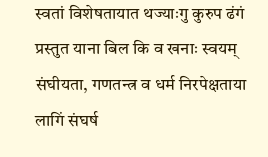स्वतां विशेषतायात थज्याःगु कुरुप ढंगं प्रस्तुत याना बिल कि व खनाः स्वयम् संघीयता, गणतन्त्र व धर्म निरपेक्षताया लागिं संघर्ष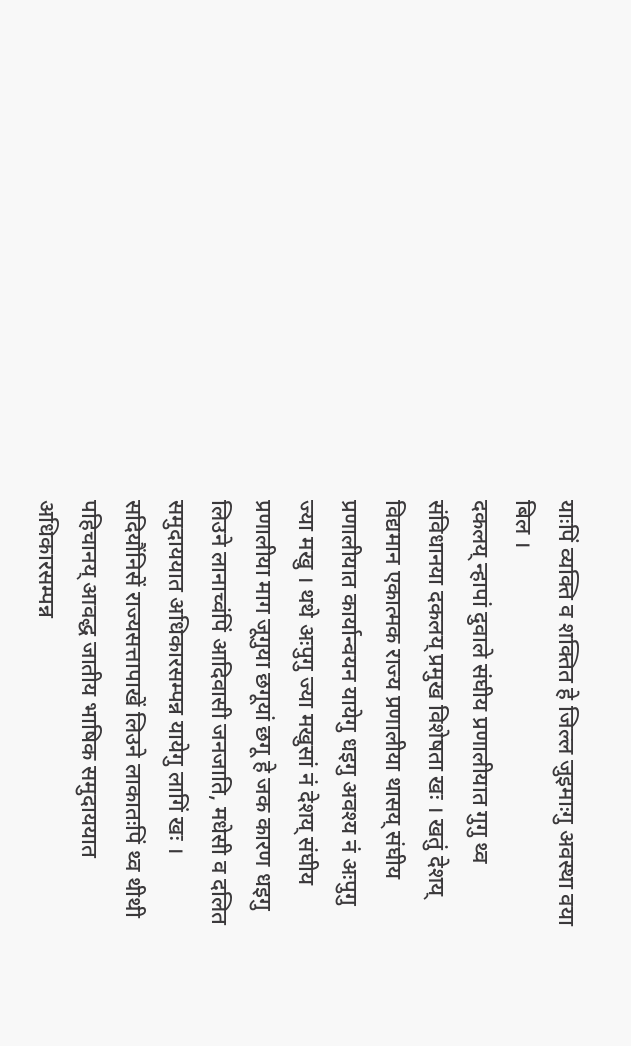याःपिं व्यक्ति व शक्तित हे जिल्ल जुइमाःगु अवस्था वया बिल ।
दकलय् न्हापां दुवाले संघीय प्रणालीयात गुगु थ्व संविधानया दकलय् प्रमुख विशेषता खः । खतुं देशय् विद्यमान एकात्मक राज्य प्रणालीया थासय् संघीय प्रणालीयात कार्यान्वयन यायेगु धइगु अवश्य नं अःपुगु ज्या मखु । थथे अःपुगु ज्या मखुसां नं देशय् संघीय प्रणालीया माग जूगुया छगूयां छगू हे जक कारण धइगु लिउने लानाच्वंपिं आदिवासी जनजाति, मधेसी व दलित समुदाययात अधिकारसम्पन्न यायेगु लागिं खः । सदियौंनिसें राज्यसत्तापाखें लिउने लाकातःपिं थ्व थीथी पहिचानय् आवद्ध जातीय भाषिक समुदाययात अधिकारसम्पन्न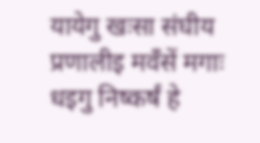यायेगु खःसा संघीय प्रणालीइ मवँसें मगाः धइगु निष्कर्षं हे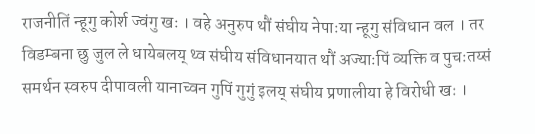राजनीतिं न्हूगु कोर्श ज्वंगु खः । वहे अनुरुप थौं संघीय नेपाःया न्हूगु संविधान वल । तर विडम्बना छु जुल ले धायेबलय् थ्व संघीय संविधानयात थौं अज्याःपिं व्यक्ति व पुचःतय्सं समर्थन स्वरुप दीपावली यानाच्वन गुपिं गुगुं इलय् संघीय प्रणालीया हे विरोधी खः ।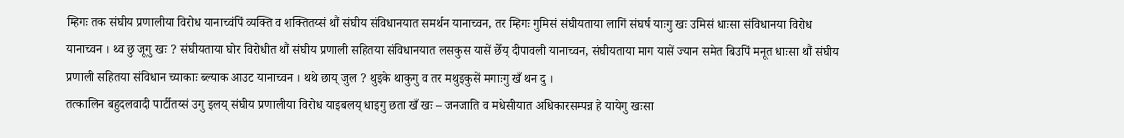म्हिगः तक संघीय प्रणालीया विरोध यानाच्वंपिं व्यक्ति व शक्तितय्सं थौं संघीय संविधानयात समर्थन यानाच्वन, तर म्हिगः गुमिसं संघीयताया लागिं संघर्ष याःगु खः उमिसं धाःसा संविधानया विरोध यानाच्वन । थ्व छु जूगु खः ? संघीयताया घोर विरोधीत थौं संघीय प्रणाली सहितया संविधानयात लसकुस यासें छेँय् दीपावली यानाच्वन, संघीयताया माग यासें ज्यान समेत बिउपिं मनूत धाःसा थौं संघीय प्रणाली सहितया संविधान च्याकाः ब्ल्याक आउट यानाच्वन । थथे छाय् जुल ? थुइके थाकुगु व तर मथुइकुसें मगाःगु खँ थन दु ।
तत्कालिन बहुदलवादी पार्टीतय्सं उगु इलय् संघीय प्रणालीया विरोध याइबलय् धाइगु छता खँ खः – जनजाति व मधेसीयात अधिकारसम्पन्न हे यायेगु खःसा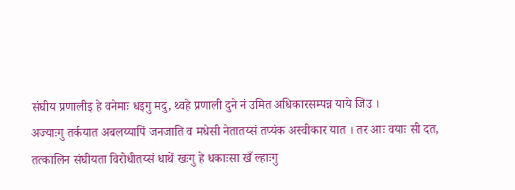संघीय प्रणालीइ हे वनेमाः धइगु मदु, थ्वहे प्रणाली दुने नं उमित अधिकारसम्पन्न याये जिउ ।
अज्याःगु तर्कयात अबलय्यापिं जनजाति व मधेसी नेतातय्सं तप्यंक अस्वीकार यात । तर आः वयाः सी दत, तत्कालिन संघीयता विरोधीतय्सं धाथें खःगु हे धकाःसा खँ ल्हाःगु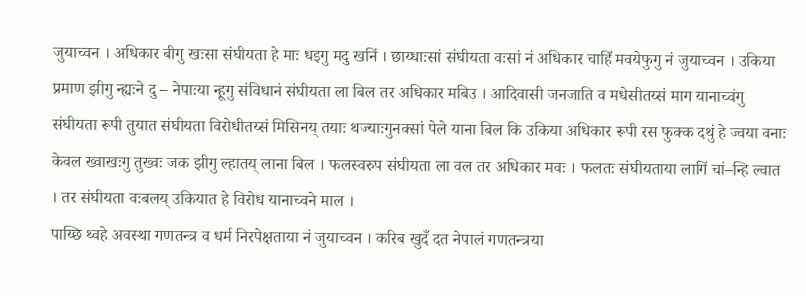जुयाच्वन । अधिकार बीगु खःसा संघीयता हे माः धइगु मदु खनिं । छाय्धाःसां संघीयता वःसां नं अधिकार चाहिँ मवयेफुगु नं जुयाच्वन । उकिया प्रमाण झीगु न्ह्यःने दु – नेपाःया न्हूगु संविधानं संघीयता ला बिल तर अधिकार मबिउ । आदिवासी जनजाति व मधेसीतय्सं माग यानाच्वंगु संघीयता रूपी तुयात संघीयता विरोधीतय्सं मिसिनय् तयाः थज्याःगुनक्सां पेले याना बिल कि उकिया अधिकार रूपी रस फुक्क दथुं हे ज्वया वनाः केवल ख्वाखःगु तुख्वः जक झीगु ल्हातय् लाना बिल । फलस्वरुप संघीयता ला वल तर अधिकार मवः । फलतः संघीयताया लागिं चां–न्हि ल्वात । तर संघीयता वःबलय् उकियात हे विरोध यानाच्वने माल ।
पाय्छि थ्वहे अवस्था गणतन्त्र व धर्म निरपेक्षताया नं जुयाच्वन । करिब खुदँ दत नेपालं गणतन्त्रया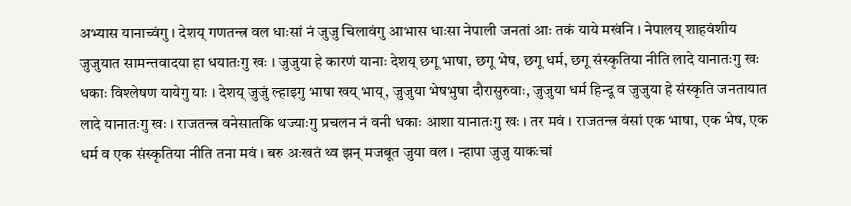अभ्यास यानाच्वंगु । देशय् गणतन्त्र वल धाःसां नं जुजु चिलावंगु आभास धाःसा नेपाली जनतां आः तकं याये मखंनि । नेपालय् शाहवंशीय जुजुयात सामन्तवादया हा धयातःगु खः । जुजुया हे कारणं यानाः देशय् छगू भाषा, छगू भेष, छगू धर्म, छगू संस्कृतिया नीति लादे यानातःगु खः धकाः विश्लेषण यायेगु याः । देशय् जुजुं ल्हाइगु भाषा खय् भाय्, जुजुया भेषभुषा दौरासुरुवाः, जुजुया धर्म हिन्दू व जुजुया हे संस्कृति जनतायात लादे यानातःगु खः । राजतन्त्र वनेसातकि थज्याःगु प्रचलन नं वनी धकाः आशा यानातःगु खः । तर मवं । राजतन्त्र वंसां एक भाषा, एक भेष, एक धर्म व एक संस्कृतिया नीति तना मवं । बरु अःखतं थ्व झन् मजबूत जुया वल । न्हापा जुजु याकःचां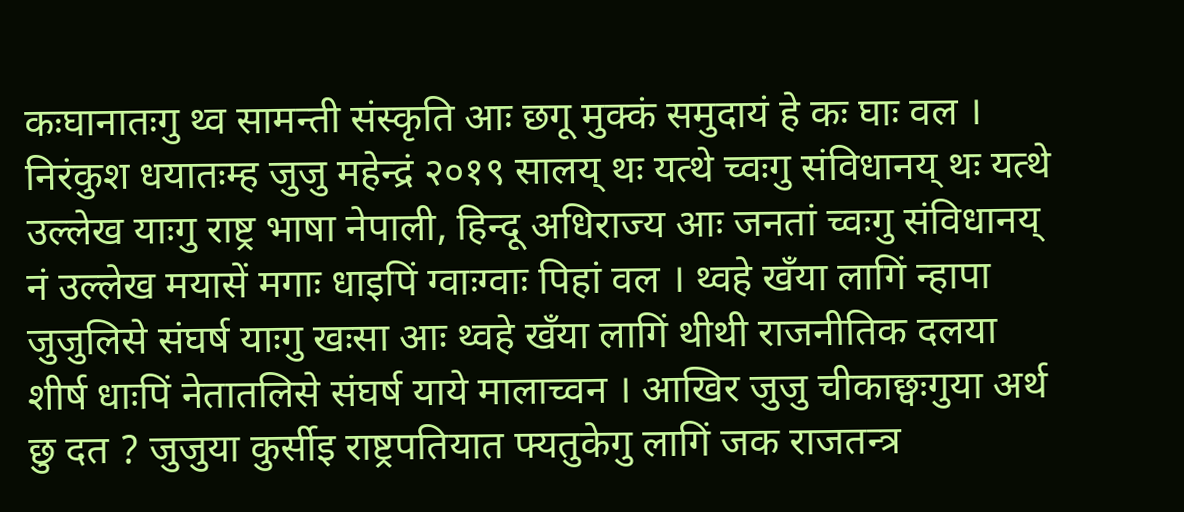कःघानातःगु थ्व सामन्ती संस्कृति आः छगू मुक्कं समुदायं हे कः घाः वल । निरंकुश धयातःम्ह जुजु महेन्द्रं २०१९ सालय् थः यत्थे च्वःगु संविधानय् थः यत्थे उल्लेख याःगु राष्ट्र भाषा नेपाली, हिन्दू अधिराज्य आः जनतां च्वःगु संविधानय् नं उल्लेख मयासें मगाः धाइपिं ग्वाःग्वाः पिहां वल । थ्वहे खँया लागिं न्हापा जुजुलिसे संघर्ष याःगु खःसा आः थ्वहे खँया लागिं थीथी राजनीतिक दलया शीर्ष धाःपिं नेतातलिसे संघर्ष याये मालाच्वन । आखिर जुजु चीकाछ्वःगुया अर्थ छु दत ? जुजुया कुर्सीइ राष्ट्रपतियात फ्यतुकेगु लागिं जक राजतन्त्र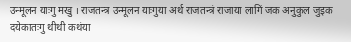उन्मूलन याःगु मखु । राजतन्त्र उन्मूलन याःगुया अर्थ राजतन्त्रं राजाया लागिं जक अनुकुल जुइक दयेकातःगु थीथी कथंया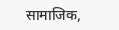सामाजिक,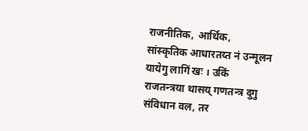राजनीतिक, आर्थिक, सांस्कृतिक आधारतय्त नं उन्मूलन यायेगु लागिं खः । उकिं राजतन्त्रया थासय् गणतन्त्र दुगु संविधान वल, तर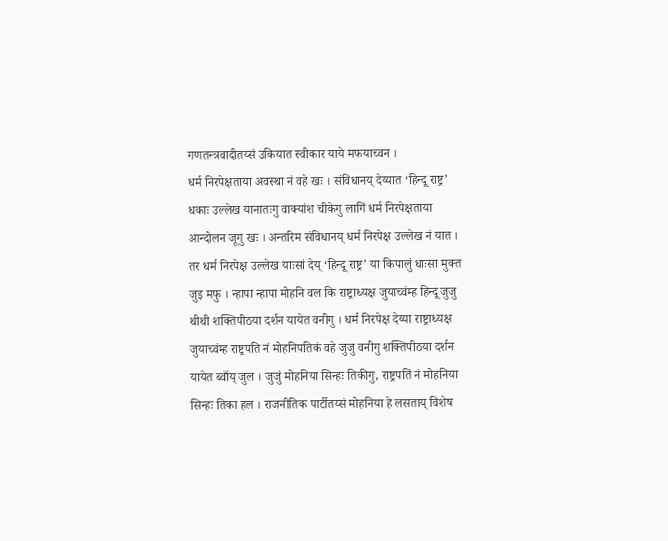गणतन्त्रवादीतय्सं उकियात स्वीकार याये मफयाच्वन ।
धर्म निरपेक्षताया अवस्था नं वहे खः । संविधानय् देय्यात ‘हिन्दू राष्ट्र’ धकाः उल्लेख यानातःगु वाक्यांश चीकेगु लागिं धर्म निरपेक्षताया आन्दोलन जूगु खः । अन्तरिम संविधानय् धर्म निरपेक्ष उल्लेख नं यात । तर धर्म निरपेक्ष उल्लेख याःसां देय् ‘हिन्दू राष्ट्र’ या किपालुं धाःसा मुक्त जुइ मफु । न्हापा न्हापा मोहनि वल कि राष्ट्राध्यक्ष जुयाच्वंम्ह हिन्दू जुजु थीथी शक्तिपीठया दर्शन यायेत वनीगु । धर्म निरपेक्ष देय्या राष्ट्राध्यक्ष जुयाच्वंम्ह राष्ट्रपति नं मोहनिपतिकं वहे जुजु वनीगु शक्तिपीठया दर्शन यायेत ब्वाँय् जुल । जुजुं मोहनिया सिन्हः तिकीगु, राष्ट्रपतिं नं मोहनिया सिन्हः तिका हल । राजनीतिक पार्टीतय्सं मोहनिया हे लसताय् विशेष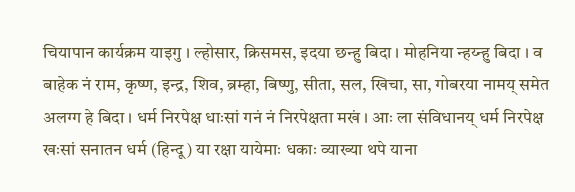चियापान कार्यक्रम याइगु । ल्होसार, क्रिसमस, इदया छन्हु बिदा । मोहनिया न्हय्न्हु बिदा । व बाहेक नं राम, कृष्ण, इन्द्र, शिव, ब्रम्हा, बिष्णु, सीता, सल, खिचा, सा, गोबरया नामय् समेत अलग्ग हे बिदा । धर्म निरपेक्ष धाःसां गनं नं निरपेक्षता मखं । आः ला संविधानय् धर्म निरपेक्ष खःसां सनातन धर्म (हिन्दू) या रक्षा यायेमाः धकाः व्याख्या थपे याना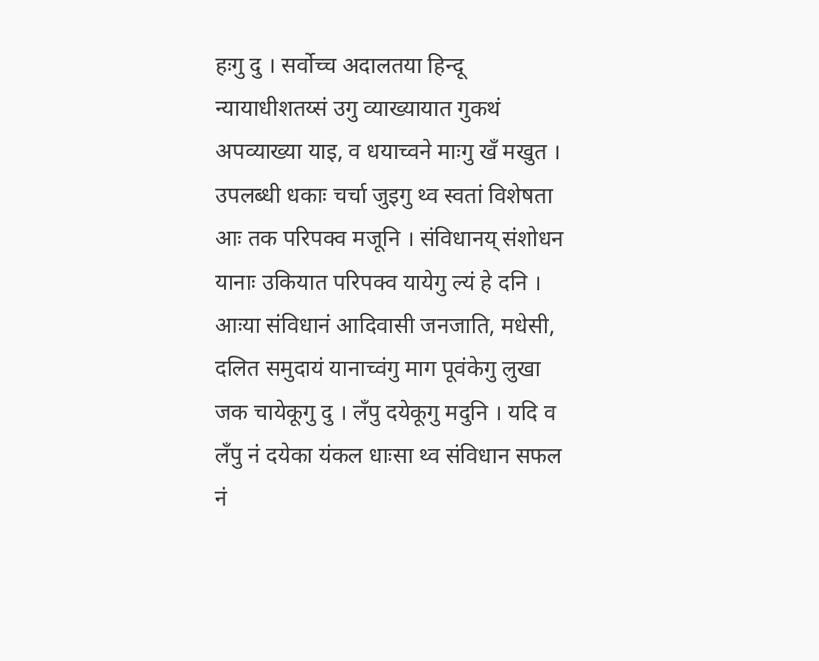हःगु दु । सर्वोच्च अदालतया हिन्दू न्यायाधीशतय्सं उगु व्याख्यायात गुकथं अपव्याख्या याइ, व धयाच्वने माःगु खँ मखुत ।
उपलब्धी धकाः चर्चा जुइगु थ्व स्वतां विशेषता आः तक परिपक्व मजूनि । संविधानय् संशोधन यानाः उकियात परिपक्व यायेगु ल्यं हे दनि । आःया संविधानं आदिवासी जनजाति, मधेसी, दलित समुदायं यानाच्वंगु माग पूवंकेगु लुखा जक चायेकूगु दु । लँपु दयेकूगु मदुनि । यदि व लँपु नं दयेका यंकल धाःसा थ्व संविधान सफल नं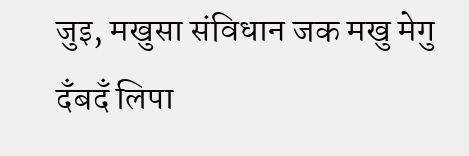जुइ, मखुसा संविधान जक मखु मेगु दँबदँ लिपा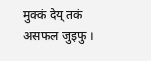मुक्कं देय् तकं असफल जुइफु ।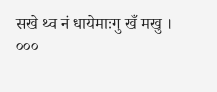सखे थ्व नं धायेमाःगु खँ मखु ।
०००